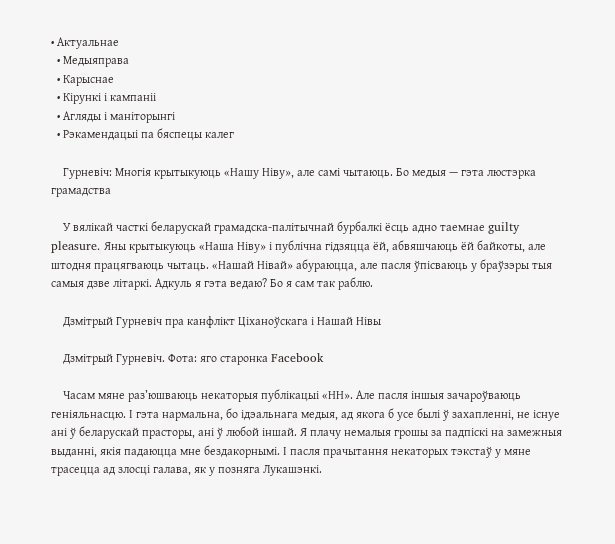• Актуальнае
  • Медыяправа
  • Карыснае
  • Кірункі і кампаніі
  • Агляды і маніторынгі
  • Рэкамендацыі па бяспецы калег

    Гурневіч: Многія крытыкуюць «Нашу Ніву», але самі чытаюць. Бо медыя — гэта люстэрка грамадства

    У вялікай часткі беларускай грамадска-палітычнай бурбалкі ёсць адно таемнае guilty pleasure. Яны крытыкуюць «Наша Ніву» і публічна гідзяцца ёй, абвяшчаюць ёй байкоты, але штодня працягваюць чытаць. «Нашай Нівай» абураюцца, але пасля ўпісваюць у браўзэры тыя самыя дзве літаркі. Адкуль я гэта ведаю? Бо я сам так раблю.

    Дзмітрый Гурневіч пра канфлікт Ціханоўскага і Нашай Нівы

    Дзмітрый Гурневіч. Фота: яго старонка Facebook

    Часам мяне раз’юшваюць некаторыя публікацыі «НН». Але пасля іншыя зачароўваюць геніяльнасцю. І гэта нармальна, бо ідэальнага медыя, ад якога б усе былі ў захапленні, не існуе ані ў беларускай прасторы, ані ў любой іншай. Я плачу немалыя грошы за падпіскі на замежныя выданні, якія падаюцца мне бездакорнымі. І пасля прачытання некаторых тэкстаў у мяне трасецца ад злосці галава, як у позняга Лукашэнкі.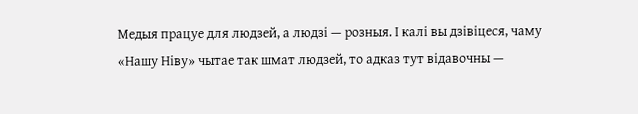Медыя працуе для людзей, а людзі — розныя. І калі вы дзівіцеся, чаму «Нашу Ніву» чытае так шмат людзей, то адказ тут відавочны —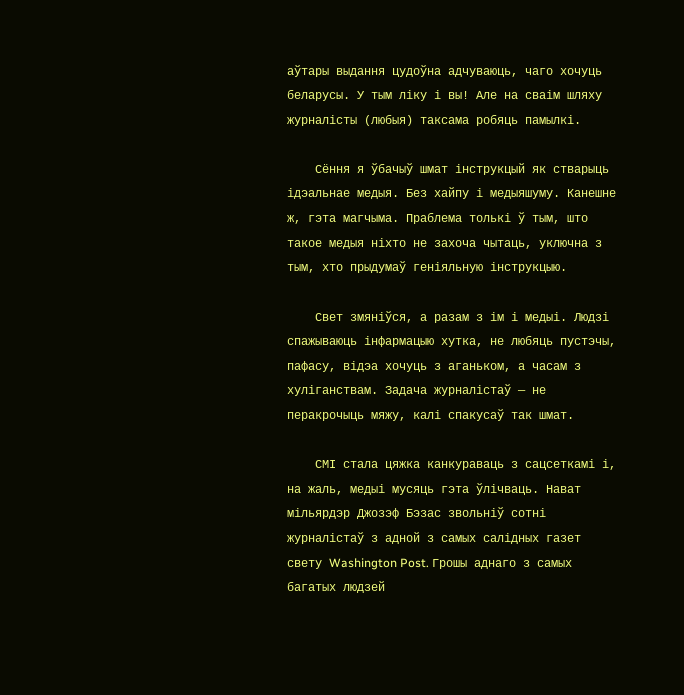аўтары выдання цудоўна адчуваюць, чаго хочуць беларусы. У тым ліку і вы! Але на сваім шляху журналісты (любыя) таксама робяць памылкі.

    Сёння я ўбачыў шмат інструкцый як стварыць ідэальнае медыя. Без хайпу і медыяшуму. Канешне ж, гэта магчыма. Праблема толькі ў тым, што такое медыя ніхто не захоча чытаць, уключна з тым, хто прыдумаў геніяльную інструкцыю.

    Свет змяніўся, а разам з ім і медыі. Людзі спажываюць інфармацыю хутка, не любяць пустэчы, пафасу, відэа хочуць з аганьком, а часам з хуліганствам. Задача журналістаў — не перакрочыць мяжу, калі спакусаў так шмат.

    СМІ стала цяжка канкураваць з сацсеткамі і, на жаль, медыі мусяць гэта ўлічваць. Нават мільярдэр Джозэф Бэзас звольніў сотні журналістаў з адной з самых салідных газет свету Washington Post. Грошы аднаго з самых багатых людзей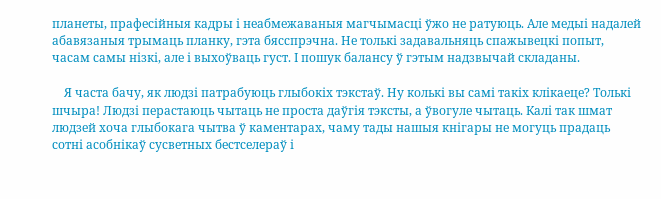планеты, прафесійныя кадры і неабмежаваныя магчымасці ўжо не ратуюць. Але медыі надалей абавязаныя трымаць планку, гэта бясспрэчна. Не толькі задавальняць спажывецкі попыт, часам самы нізкі, але і выхоўваць густ. І пошук балансу ў гэтым надзвычай складаны.

    Я часта бачу, як людзі патрабуюць глыбокіх тэкстаў. Ну колькі вы самі такіх клікаеце? Толькі шчыра! Людзі перастаюць чытаць не проста даўгія тэксты, а ўвогуле чытаць. Калі так шмат людзей хоча глыбокага чытва ў каментарах, чаму тады нашыя кнігары не могуць прадаць сотні асобнікаў сусветных бестселераў і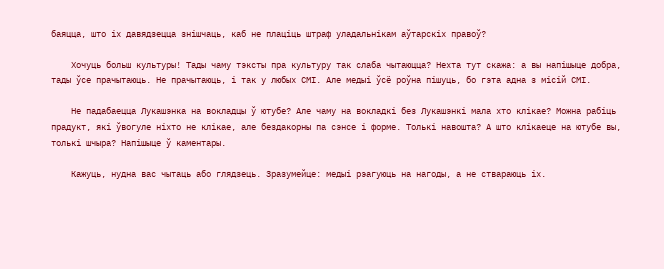баяцца, што іх давядзецца знішчаць, каб не плаціць штраф уладальнікам аўтарскіх правоў?

    Хочуць больш культуры! Тады чаму тэксты пра культуру так слаба чытаюцца? Нехта тут скажа: а вы напішыце добра, тады ўсе прачытаюць. Не прачытаюць, і так у любых СМІ. Але медыі ўсё роўна пішуць, бо гэта адна з місій СМІ.

    Не падабаецца Лукашэнка на вокладцы ў ютубе? Але чаму на вокладкі без Лукашэнкі мала хто клікае? Можна рабіць прадукт, які ўвогуле ніхто не клікае, але бездакорны па сэнсе і форме. Толькі навошта? А што клікаеце на ютубе вы, толькі шчыра? Напішыце ў каментары.

    Кажуць, нудна вас чытаць або глядзець. Зразумейце: медыі рэагуюць на нагоды, а не ствараюць іх.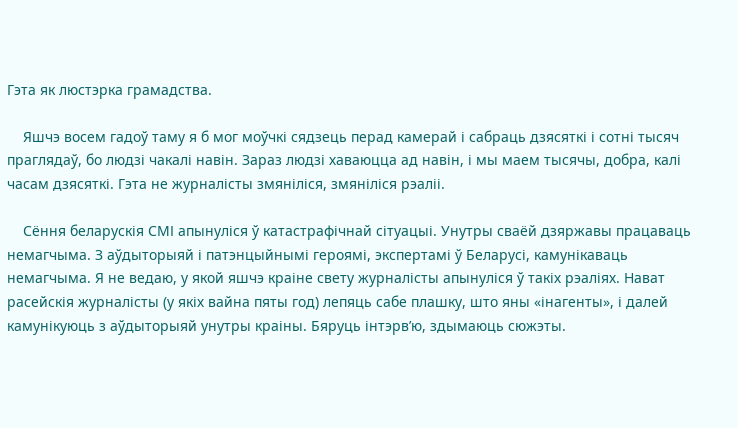Гэта як люстэрка грамадства.

    Яшчэ восем гадоў таму я б мог моўчкі сядзець перад камерай і сабраць дзясяткі і сотні тысяч праглядаў, бо людзі чакалі навін. Зараз людзі хаваюцца ад навін, і мы маем тысячы, добра, калі часам дзясяткі. Гэта не журналісты змяніліся, змяніліся рэаліі.

    Сёння беларускія СМІ апынуліся ў катастрафічнай сітуацыі. Унутры сваёй дзяржавы працаваць немагчыма. З аўдыторыяй і патэнцыйнымі героямі, экспертамі ў Беларусі, камунікаваць немагчыма. Я не ведаю, у якой яшчэ краіне свету журналісты апынуліся ў такіх рэаліях. Нават расейскія журналісты (у якіх вайна пяты год) лепяць сабе плашку, што яны «інагенты», і далей камунікуюць з аўдыторыяй унутры краіны. Бяруць інтэрв’ю, здымаюць сюжэты.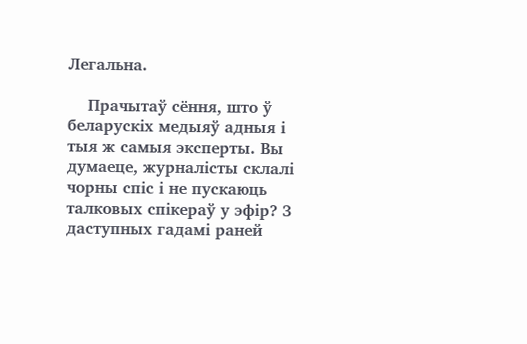Легальна.

    Прачытаў сёння, што ў беларускіх медыяў адныя і тыя ж самыя эксперты. Вы думаеце, журналісты склалі чорны спіс і не пускаюць талковых спікераў у эфір? З даступных гадамі раней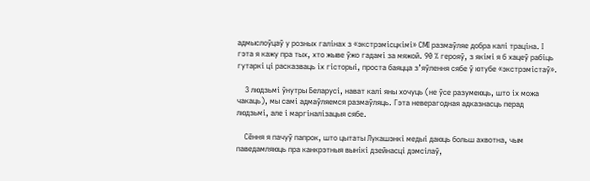адмыслоўцаў у розных галінах з «экстрэмісцкімі» СМІ размаўляе добра калі траціна. І гэта я кажу пра тых, хто жыве ўжо гадамі за мяжой. 90 % герояў, з якімі я б хацеў рабіць гутаркі ці расказваць іх гісторыі, проста баяцца з’яўлення сябе ў ютубе «экстрэмістаў».

    З людзьмі ўнутры Беларусі, нават калі яны хочуць (не ўсе разумеюць, што іх можа чакаць), мы самі адмаўляемся размаўляць. Гэта неверагодная адказнасць перад людзьмі, але і маргіналізацыя сябе.

    Сёння я пачуў папрок, што цытаты Лукашэнкі медыі даюць больш ахвотна, чым паведамляюць пра канкрэтныя вынікі дзейнасці дэмсілаў,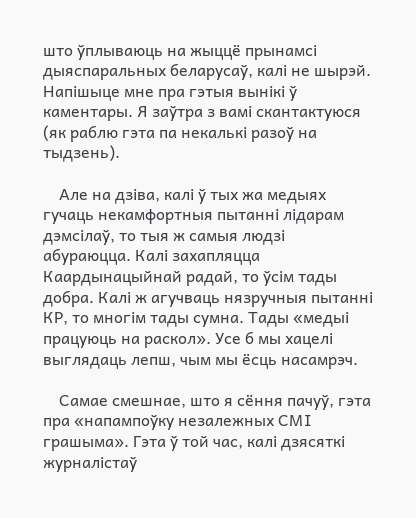што ўплываюць на жыццё прынамсі дыяспаральных беларусаў, калі не шырэй. Напішыце мне пра гэтыя вынікі ў каментары. Я заўтра з вамі скантактуюся (як раблю гэта па некалькі разоў на тыдзень).

    Але на дзіва, калі ў тых жа медыях гучаць некамфортныя пытанні лідарам дэмсілаў, то тыя ж самыя людзі абураюцца. Калі захапляцца Каардынацыйнай радай, то ўсім тады добра. Калі ж агучваць нязручныя пытанні КР, то многім тады сумна. Тады «медыі працуюць на раскол». Усе б мы хацелі выглядаць лепш, чым мы ёсць насамрэч.

    Самае смешнае, што я сёння пачуў, гэта пра «напампоўку незалежных СМІ грашыма». Гэта ў той час, калі дзясяткі журналістаў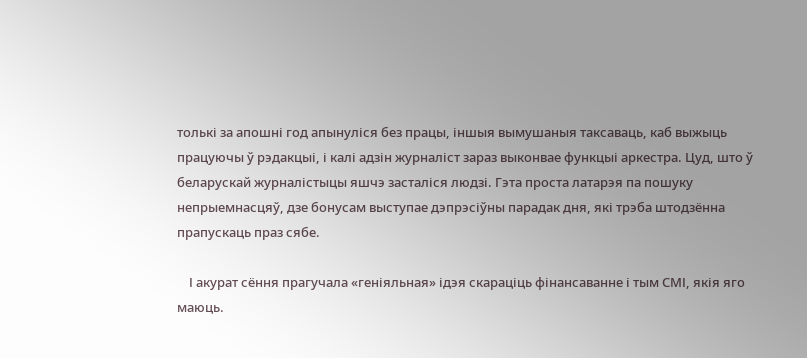толькі за апошні год апынуліся без працы, іншыя вымушаныя таксаваць, каб выжыць працуючы ў рэдакцыі, і калі адзін журналіст зараз выконвае функцыі аркестра. Цуд, што ў беларускай журналістыцы яшчэ засталіся людзі. Гэта проста латарэя па пошуку непрыемнасцяў, дзе бонусам выступае дэпрэсіўны парадак дня, які трэба штодзённа прапускаць праз сябе.

    І акурат сёння прагучала «геніяльная» ідэя скараціць фінансаванне і тым СМІ, якія яго маюць.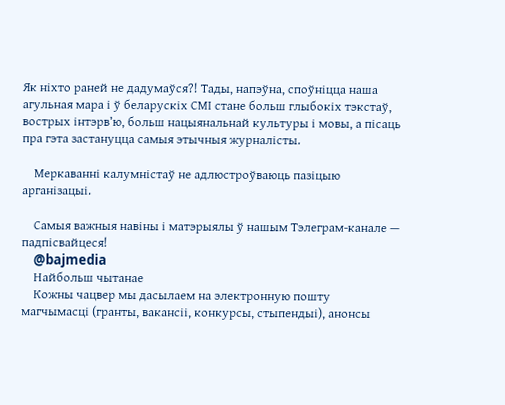Як ніхто раней не дадумаўся?! Тады, напэўна, споўніцца наша агульная мара і ў беларускіх СМІ стане больш глыбокіх тэкстаў, вострых інтэрв’ю, больш нацыянальнай культуры і мовы, а пісаць пра гэта застануцца самыя этычныя журналісты.

    Меркаванні калумністаў не адлюстроўваюць пазіцыю арганізацыі.

    Самыя важныя навіны і матэрыялы ў нашым Тэлеграм-канале — падпісвайцеся!
    @bajmedia
    Найбольш чытанае
    Кожны чацвер мы дасылаем на электронную пошту магчымасці (гранты, вакансіі, конкурсы, стыпендыі), анонсы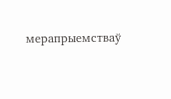мерапрыемстваў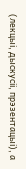(лекцыі, дыскусіі, прэзентацыі), а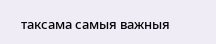таксама самыя важныя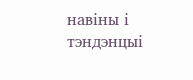навіны і тэндэнцыі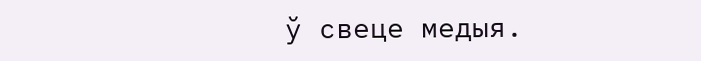ў свеце медыя.